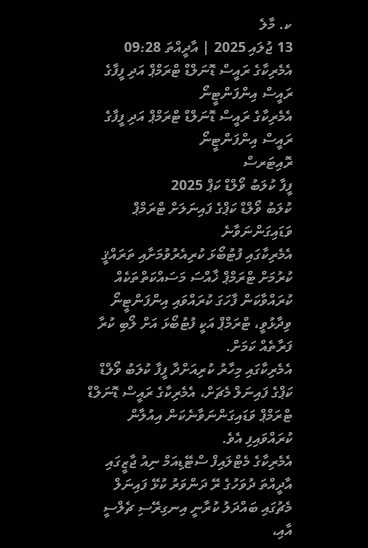ކ. މާލެ
13 ޖުލައި 2025 | އާދީއްތަ 09:28
އެމެރިކާގެ ރައީސް ޑޮނަލްޑް ޓްރަމްޕް އަދި ފީފާގެ ރައީސް އިންފަންޓީނޯ
އެމެރިކާގެ ރައީސް ޑޮނަލްޑް ޓްރަމްޕް އަދި ފީފާގެ ރައީސް އިންފަންޓީނޯ
ރޮއިޓަރސް
ފީފާ ކުލަބު ވޯލްޑް ކަޕް 2025
ކުލަބު ވޯލްޑް ކަޕްގެ ފައިނަލަށް ޓްރަމްޕް ވަޑައިގަންނަވާނެ
އެމެރިކާގައި ފުޓުބޯޅަ ކުރިއެރުވުމަށާއި ތަރައްޤީ ކުރުމަށް ޓްރަމްޕް ޚާއްސަ މަސައްކަތްތަކެއް ކުރައްވާކަން ފާހަގަ ކުރައްވައި އިންފަންޓީނޯ ވިދާޅުވީ، ޓްރަމްޕް އަކީ ފުޓުބޯޅަ އަށް ލޯބި ކުރާ ފަރާތެއް ކަމަށް.
އެމެރިކާގައި މިހާރު ކުރިއަށްދާ ފީފާ ކުލަބު ވޯލްޑް ކަޕްގެ ފައިނަލް މެޗަށް، އެމެރިކާގެ ރައީސް ޑޮނަލްޑް ޓްރަމްޕް ވަޑައިގަންނަވާނެކަން އިއުލާން ކުރައްވައިފި އެވެ.
އެމެރިކާގެ މެޓްލައިފް ސްޓޭޑިއަމް ނިއު ޖާޒީގައި އާދީއްތަ ދުވަހުގެ ރޭ ދަންވަރު ކުޅޭ ފައިނަލް މެޗުގައި ބައްދަލު ކުރާނީ އިނގިރޭސި ޗެލްސީ އާއި،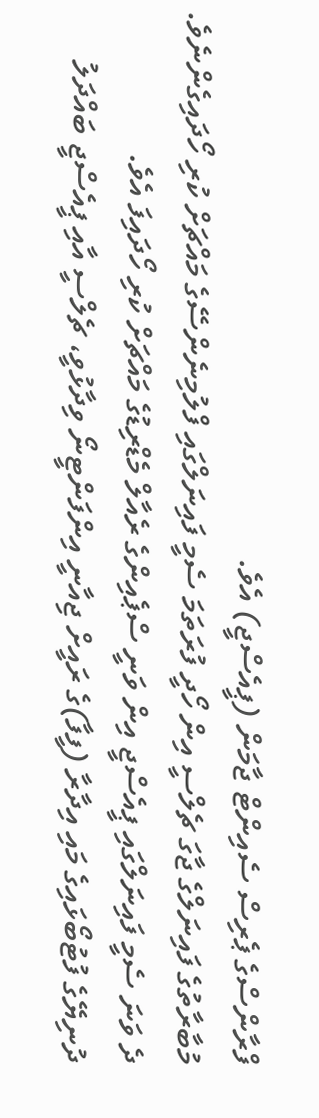ފްރާންސްގެ ޕެރިސް ސެއިންޓް ޖާމަން (ޕީއެސްޖީ) އެވެ.
މުބާރާތުގެ ފައިނަލްގެ ޖާގަ ޗެލްސީ އިން ހޯދީ ފުރަތަމަ ސެމީ ފައިނަލްގައި ފްލުމިނެންސޭގެ މައްޗަށް ކުރި ހޯދައިގެންނެވެ. ދެ ވަނަ ސެމީ ފައިނަލްގައި ޕީއެސްޖީ އިން ވަނީ ސްޕެއިންގެ ރެއާލް މެޑްރިޑުގެ މައްޗަށް ކުރި ހޯދައިފަ އެވެ.
ދުނިޔޭގެ ފުޓުބޯޅައިގެ މައި އިދާރާ (ފީފާ)ގެ ރައީށް ޖިއާނީ އިންފަންޓީނޯ ވިދާޅުވީ، ޗެލްސީ އާއި ޕީއެސްޖީ ބައްދަލު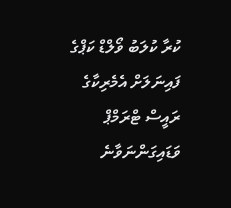ކުރާ ކުލަބު ވޯލްޑް ކަޕްގެ ފައިނަލަށް އެމެރިކާގެ ރައީސް ޓްރަމްޕް ވަޑައިގަންނަވާނެ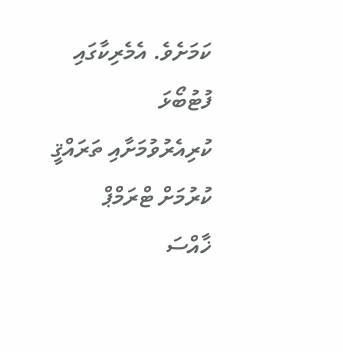ކަމަށެވެ. އެމެރިކާގައި ފުޓުބޯޅަ ކުރިއެރުވުމަށާއި ތަރައްޤީ ކުރުމަށް ޓްރަމްޕް ޚާއްސަ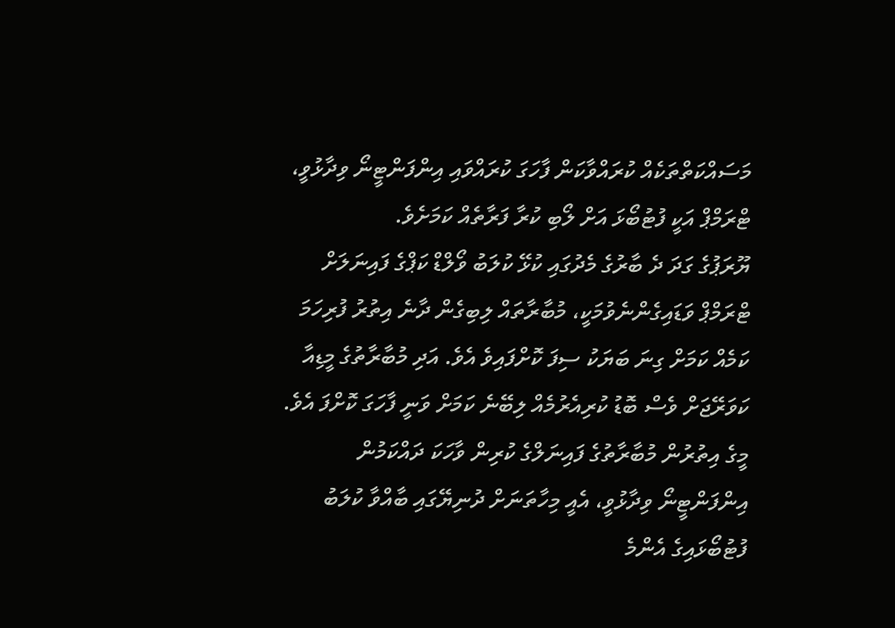މަސައްކަތްތަކެއް ކުރައްވާކަން ފާހަގަ ކުރައްވައި އިންފަންޓީނޯ ވިދާޅުވީ، ޓްރަމްޕް އަކީ ފުޓުބޯޅަ އަށް ލޯބި ކުރާ ފަރާތެއް ކަމަށެވެ.
ޔޫރަޕުގެ ގަދަ ދެ ބާރުގެ މެދުގައި ކުޅޭ ކުލަބު ވޯލްޑް ކަޕްގެ ފައިނަލަށް ޓްރަމްޕް ވަޑައިގެންނެވުމަކީ، މުބާރާތައް ލިބިގެން ދާނެ އިތުރު ފުރިހަމަ ކަމެއް ކަމަށް ގިނަ ބަޔަކު ސިފަ ކޮށްފައިވެ އެވެ. އަދި މުބާރާތުގެ މީޑިއާ ކަވަރޭޖަށް ވެސް ބޮޑު ކުރިއެރުމެއް ލިބޭނެ ކަމަށް ވަނީ ފާހަގަ ކޮށްފަ އެވެ.
މީގެ އިތުރުން މުބާރާތުގެ ފައިނަލްގެ ކުރިން ވާހަކަ ދައްކަމުން އިންފަންޓީނޯ ވިދާޅުވީ، އެއީ މިހާތަނަށް ދުނިޔޭގައި ބާއްވާ ކުލަބު ފުޓުބޯޅައިގެ އެންމެ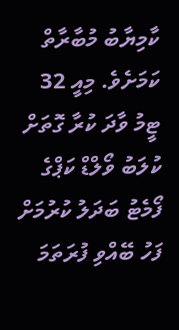ކާމިޔާބު މުބާރާތް ކަމަށެވެ. މިއީ 32 ޓީމު ވާދަ ކުރާ ގޮތަށް ކުލަބު ވޯލްޑް ކަޕްގެ ފޯމެޓު ބަދަލު ކުރުމަށް ފަހު ބޭއްވި ފުރަތަމަ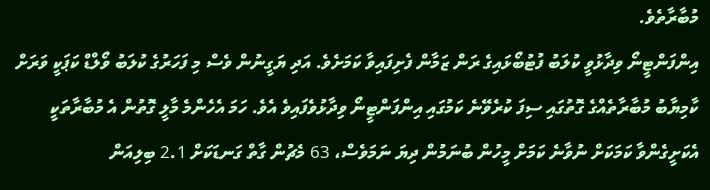މުބާރާތެވެ.
އިންފަންޓީނޯ ވިދާޅުވީ ކުލަބު ފުޓުބޯޅައިގެ ރަން ޒަމާން ފެށިފައިވާ ކަމަށެވެ. އަދި ޔަގީނުން ވެސް މި ފަހަރުގެ ކުލަބު ވޯލްޑް ކަޕަކީ ވަރަށް ކާމިޔާބު މުބާރާތެއްގެ ގޮތުގައި ސިފަ ކުރެވޭނެ ކަމުގައި އިންފަންޓީނޯ ވިދާޅުވެފައިވެ އެވެ. ހަމަ އެހެންމެ މާލީ ގޮތުން އެ މުބާރާތަކީ އެކަށީގެންވާ ކަމަކަށް ނުވާނެ ކަމަށް މީހުން ބުނަމުން ދިޔަ ނަމަވެސް، 63 މެޗުން ގާތް ގަނޑަކަށް 2.1 ބިލިއަން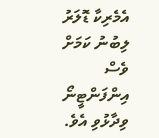އެމެރިކާ ޑޮލަރު ލިބުނު ކަމަށް ވެސް އިންފަންޓީނޯ ވިދާޅުވި އެވެ.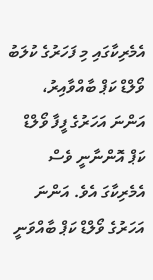އެމެރިކާގައި މި ފަހަރުގެ ކުލަބު ވޯލްޑް ކަޕް ބާއްވާއިރު، އަންނަ އަހަރުގެ ފީފާ ވޯލްޑް ކަޕް އޮންނާނީ ވެސް އެމެރިކާގަ އެވެ. އަންނަ އަހަރުގެ ވޯލްޑް ކަޕް ބާއްވަނީ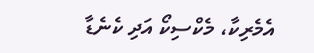އެމެރިކާ، މެކްސިކޯ އަދި ކެނެޑާ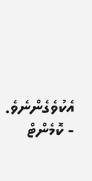އެކުވެގެންނެވެ.
- ކޮމެންޓް